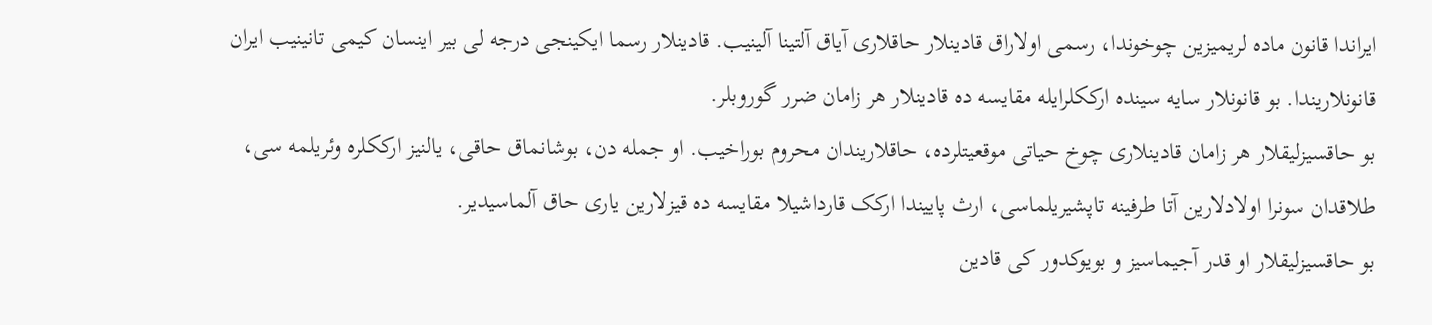ایراندا قانون ماده لریمیزین چوخوندا، رسمی اولاراق قادینلار حاقلاری آیاق آلتینا آلینیب. قادینلار رسما ایکینجی درجه لی بیر اینسان کیمی تانینیب ایران قانونلاریندا. بو قانونلار سایه سینده ارککلرایله مقایسه ده قادینلار هر زامان ضرر گوروبلر.
بو حاقسیزلیقلار هر زامان قادینلاری چوخ حیاتی موقعیتلرده، حاقلاریندان محروم بوراخیب. او جمله دن، بوشانماق حاقی، یالنیز ارککلره وئریلمه سی، طلاقدان سونرا اولادلارین آتا طرفینه تاپشیریلماسی، ارث پاییندا ارکک قارداشیلا مقایسه ده قیزلارین یاری حاق آلماسیدیر.
بو حاقسیزلیقلار او قدر آجیماسیز و بویوکدور کی قادین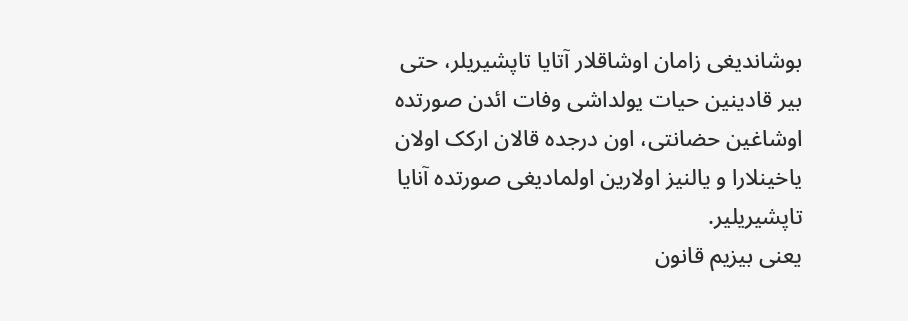بوشاندیغی زامان اوشاقلار آتایا تاپشیریلر، حتی بیر قادینین حیات یولداشی وفات ائدن صورتده اوشاغین حضانتی، اون درجده قالان ارکک اولان یاخینلارا و یالنیز اولارین اولمادیغی صورتده آنایا تاپشیریلیر.
یعنی بیزیم قانون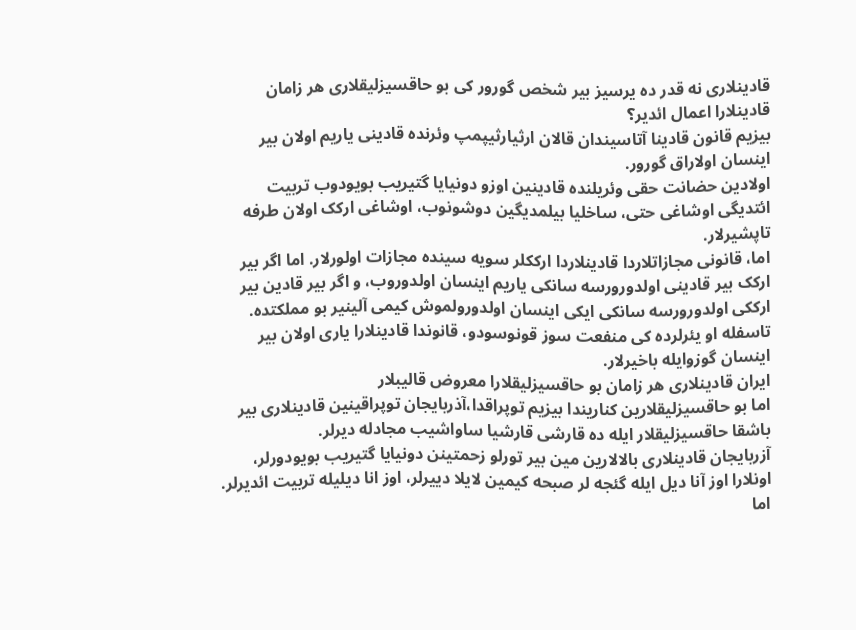قادینلاری نه قدر ده یرسیز بیر شخص گورور کی بو حاقسیزلیقلاری هر زامان قادینلارا اعمال ائدیر؟
بیزیم قانون قادینا آتاسیندان قالان ارثیارثیپمپ وئرنده قادینی یاریم اولان بیر اینسان اولاراق گورور.
اولادین حضانت حقی وئریلنده قادینین اوزو دونیایا گتیریب بویودوب تربیت ائتدیگی اوشاغی حتی، ساخلیا بیلمدیگین دوشونوب، اوشاغی ارکک اولان طرفه تاپشیرلار.
اما، قانونی مجازاتلاردا قادینلاردا ارککلر سویه سینده مجازات اولورلار. اما اگر بیر ارکک بیر قادینی اولدورورسه سانکی یاریم اینسان اولدوروب، و اگر بیر قادین بیر ارککی اولدورورسه سانکی ایکی اینسان اولدورولموش کیمی آلینیر بو مملکتده.
تاسفله او یئرلرده کی منفعت سوز قونوسودو، قانوندا قادینلارا یاری اولان بیر اینسان گوزوایله باخیرلار.
ایران قادینلاری هر زامان بو حاقسیزلیقلارا معروض قالیبلار
اما بو حاقسیزلیقلارین کناریندا بیزیم توپراقدا،آذربایجان توپراقینین قادینلاری بیر باشقا حاقسیزلیقلار ایله ده قارشی قارشیا ساواشیب مجادله دیرلر.
آزربایجان قادینلاری بالالارین مین بیر تورلو زحمتینن دونیایا گتیریب بویودورلر، اونلارا اوز آنا دیل ایله گئجه لر صبحه کیمین لایلا دییرلر، اوز انا دیلیله تربیت ائدیرلر. اما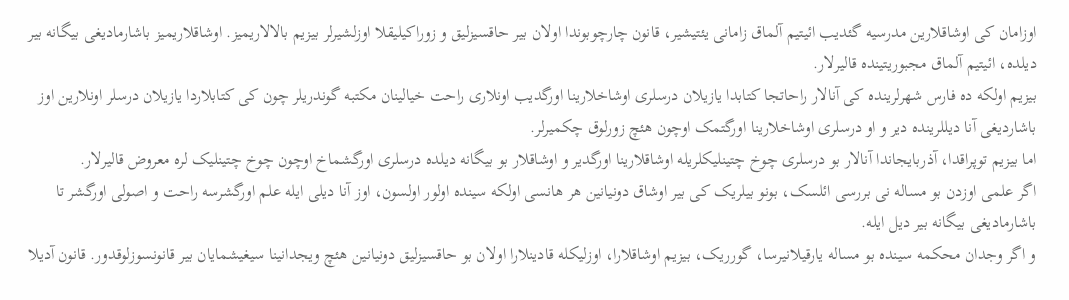اوزامان کی اوشاقلارین مدرسیه گئدیب ائیتیم آلماق زامانی یئتیشیر، قانون چارچوبوندا اولان بیر حاقسیزلیق و زوراکیلیقلا اوزلشیرلر بیزیم بالالاریمیز. اوشاقلاریمیز باشارمادیغی بیگانه بیر دیلده، ائیتیم آلماق مجبوریتینده قالیرلار.
بیزیم اولکه ده فارس شهرلرینده کی آنالار راحاتجا کتابدا یازیلان درسلری اوشاخلارینا اورگدیب اونلاری راحت خیالینان مکتبه گوندریلر چون کی کتابلاردا یازیلان درسلر اونلارین اوز باشاردیغی آنا دیللرینده دیر و او درسلری اوشاخلارینا اورگتمک اوچون هئچ زورلوق چکمیرلر.
اما بیزیم توپراقدا، آذربایجاندا آنالار بو درسلری چوخ چتینلیکلریله اوشاقلارینا اورگدیر و اوشاقلار بو بیگانه دیلده درسلری اورگشماخ اوچون چوخ چتینلیک لره معروض قالیرلار.
اگر علمی اوزدن بو مساله نی بررسی ائلسک، بونو بیلریک کی بیر اوشاق دونیانین هر هانسی اولکه سینده اولور اولسون، اوز آنا دیلی ایله علم اورگشرسه راحت و اصولی اورگشر تا باشارمادیغی بیگانه بیر دیل ایله.
و اگر وجدان محکمه سینده بو مساله یارقیلانیرسا، گورریک، بیزیم اوشاقلارا، اوزلیکله قادینلارا اولان بو حاقسیزلیق دونیانین هئچ ویجدانینا سیغیشمایان بیر قانونسوزلوقدور. قانون آدیلا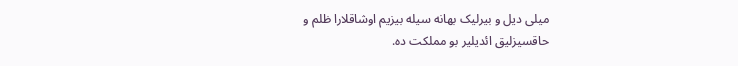میلی دیل و بیرلیک بهانه سیله بیزیم اوشاقلارا ظلم و حاقسیزلیق ائدیلیر بو مملکت ده.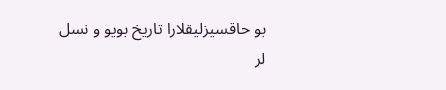بو حاقسیزلیقلارا تاریخ بویو و نسل لر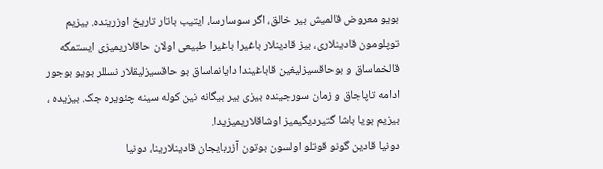بویو معروض قالمیش بیر خالق، اگر سوسارسا، ایتیب باتار تاریخ اوزرینده. بیزیم توپلومون قادینلاری، بیز قادینلار باغیرا باغیرا طبیعی اولان حاقلاریمیزی ایستمگه قالخماساق و بوحاقسیزلیغین قاباغیندا دایانماساق بو حاقسیزلیقلار نسللر بویو بوجور ادامه تاپاجاق و زمان سورجینده بیزی بیر بیگانه نین کوله سینه چئویره جک. بیزیده ، بیزیم بویا باشا گتیردیگیمیز اوشاقلاریمیزیدا.
دونیا قادین گونو قوتلو اولسون بوتون آزربایجان قادینلارینا، دونیا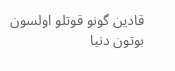قادین گونو قوتلو اولسون بوتون دنیا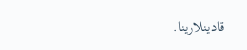قادینلارینا.